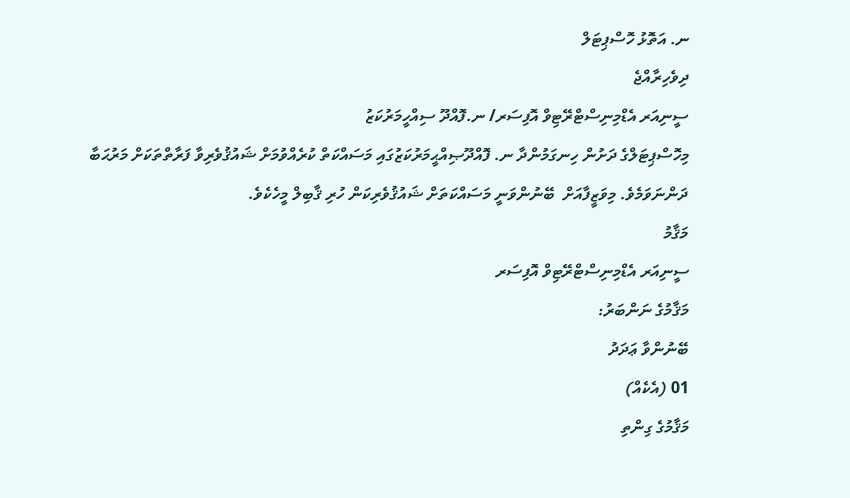ނ. އަތޮޅު ހޮސްޕިޓަލް
ދިވެހިރާއްޖެ
ސީނިއަރ އެޑްމިނިސްޓްރޭޓިވް އޮފިސަރ/ ނ.ފޮއްދޫ ސިއްހީމަރުކަޒު
މިހޮސްޕިޓަލްގެ ދަށުން ހިނގަމުންދާ ނ. ފޮއްދޫޞިއްޙީމަރުކަޒުގައި މަސައްކަތް ކުރެއްވުމަށް ޝައުޤުވެރިވާ ފަރާތްތަކަށް މަރުޙަބާ ދަންނަވަމެވެ. މިވަޒީފާއަށް  ބޭނުންވަނީ މަސައްކަތަށް ޝައުޤުވެރިކަން ހުރި ޤާބިލް މީހެކެވެ.
މަޤާމު
ސީނިއަރ އެޑްމިނިސްޓްރޭޓިވް އޮފިސަރ
މަޤާމުގެ ނަންބަރު:
ބޭނުންވާ ޢަދަދު
01 (އެކެއް)
މަޤާމުގެ ގިންތި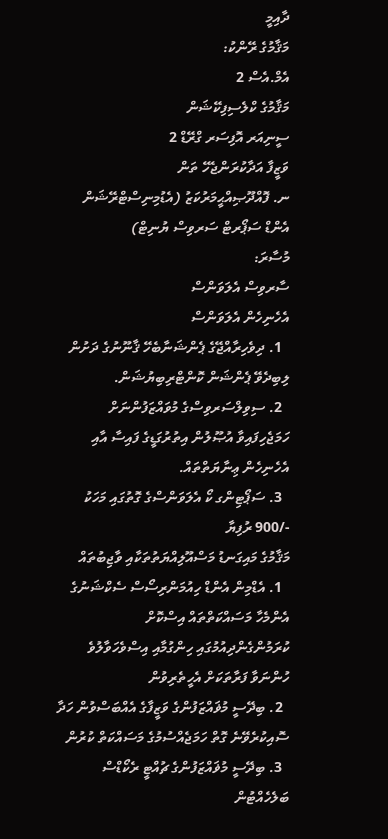ދާއިމީ
މަޤާމުގެ ރޭންކު:
އެމް.އެސް 2
މަޤާމުގެ ކްލެސިފިކޭޝަން
ސީނިއަރ އޮފިސަރ ގްރޭޑް 2
ވަޒީފާ އަދާކުރަންޖެހޭ ތަން
ނ. ފޮއްދޫޞިއްޙީމަރުކަޒު (އެޑުމިނިސްޓްރޭޝަން އެންޑް ސަޕޯރޓް ސަރވިސް ޔުނިޓް)
މުސާރަ:
ސާރވިސް އެލަވަންސް
އެހެނިހެން އެލަވަންސް
  1. ދިވެހިރާއްޖޭގެ ޕެންޝަނާބެހޭ ޤާނޫނުގެ ދަށުން ލިބިދެވޭ ޕެންޝަން ކޮންޓްރިބިޔުޝަން.
  2. ސިވިލްސަރވިސްގެ މުވައްޒަފުންނަށް ހަމަޖެހިފައިވާ އުޞޫލުން އިތުރުގަޑީގެ ފައިސާ އާއި އެހެނިހެން ޢިނާޔަތްތައް.
  3. ސަޕޯޓިންގ ކޯ އެލަވަންސްގެ ގޮތުގައި މަހަކު -/900 ރުފިޔާ
މަޤާމުގެ މައިގަނޑު މަސްއޫލިއްޔަތުތަކާއި ވާޖިބުތައް
  1. އެޑްމިން އެންޑް ހިއުމަންރިސޯސް ސެކްޝަނުގެ އެންމެހާ މަސައްކަތްތައް އިސްކޮށް ކުރަމުންގެންދިއުމުގައި ހިންގުމާއި އިސްވެހަވާލުވެ ހުންނަވާ ފަރާތަކަށް އެހީތެރިވުން
  2. ބިދޭސީ މުޥައްޒަފުންގެ ވަޒީފާގެ އެއްބަސްވުން ހަދާ ސޮއިކުރެވޭނެ ގޮތް ހަމަޖެއްސުމުގެ މަސައްކަތް ކުރުން
  3. ބިދޭސީ މުޥައްޒަފުންގެ ޗުއްޓީ ރެކޯޑްސް ބަލެހެއްޓުން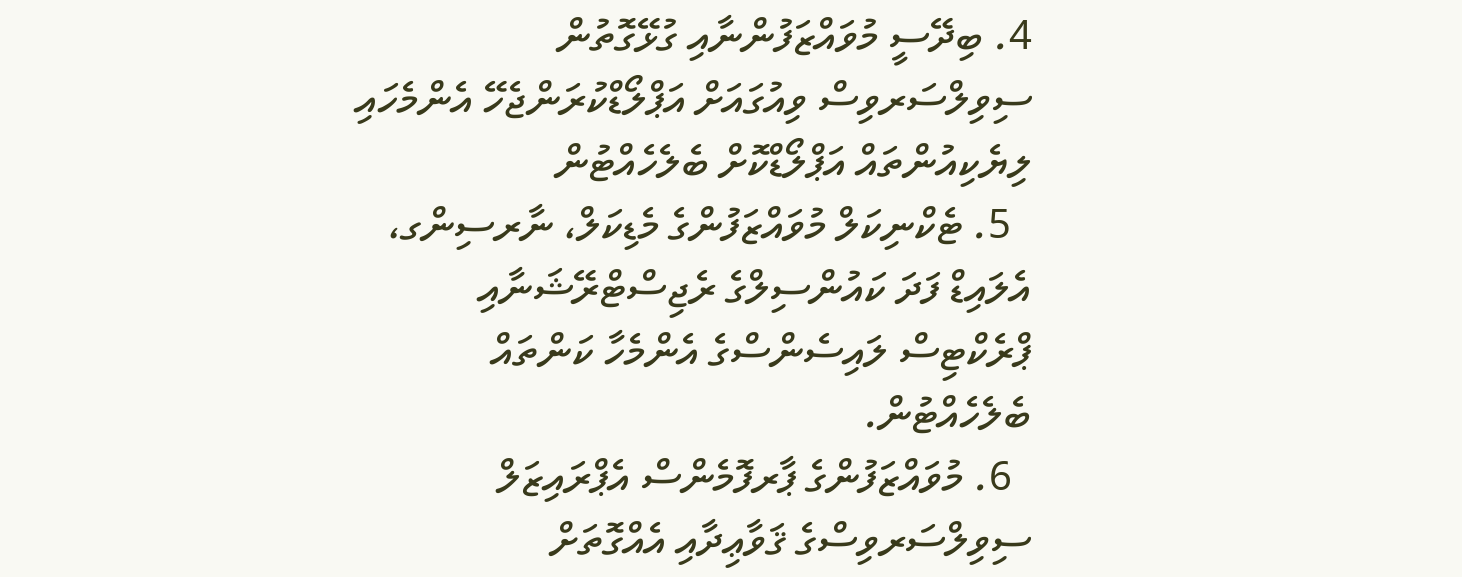4. ބިދޭސީ މުވައްޒަފުންނާއި ގުޅޭގޮތުން ސިވިލްސަރވިސް ވިއުގައަށް އަޕްލޯޑްކުރަންޖެހޭ އެންމެހައި ލިޔެކިއުންތައް އަޕްލޯޑްކޮށް ބެލެހެއްޓުން
  5. ޓެކްނިކަލް މުވައްޒަފުންގެ މެޑިކަލް، ނާރސިންގ، އެލައިޑް ފަދަ ކައުންސިލްގެ ރެޖިސްޓްރޭޝަނާއި ޕްރެކްޓިސް ލައިސެންސްގެ އެންމެހާ ކަންތައް ބެލެހެއްޓުން.
  6. މުވައްޒަފުންގެ ޕާރފޮމެންސް އެޕްރައިޒަލް ސިވިލްސަރވިސްގެ ޤަވާޢިދާއި އެއްގޮތަށް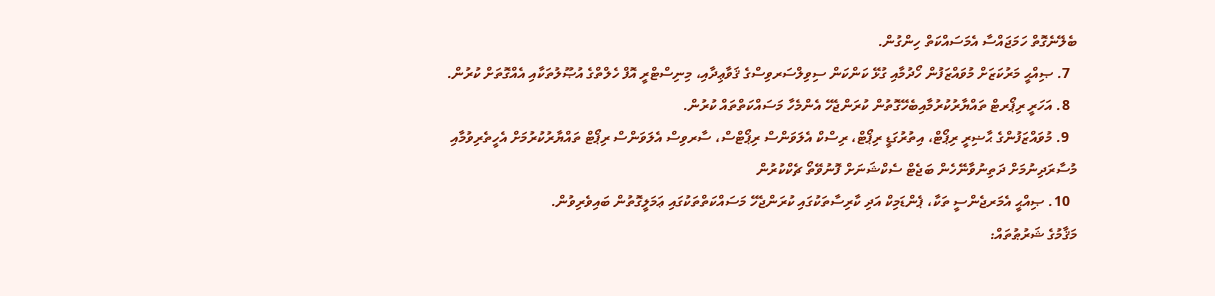ބެލޭނެގޮތް ހަމަޖައްސާ އެމަސައްކަތް ހިންގުން.
  7. ޞިއްޙީ މަރުކަޒަށް މުވައްޒަފުން ހޯދުމާއި ގުޅޭ ކަންކަން ސިވިލްސަރވިސްގެ ޤަވާޢިދާއި، މިނިސްޓްރީ އޮފް ހެލްތްގެ އުޞޫލުތަކާއި އެއްގޮތަށް ކުރުން.
  8. އަހަރީ ރިޕޯރޓް ތައްޔާރުކުރުމާއިބެހޭގޮތުން ކުރަންޖެހޭ އެންމެހާ މަސައްކަތްތައް ކުރުން.
  9. މުވައްޒަފުންގެ ޙާޟިރީ ރިޕޯޓް، އިތުރުގަޑީ ރިޕޯޓް، ރިސްކް އެލަވަންސް ރިޕޯޓްސް، ސާރވިސް އެލަވަންސް ރިޕޯޓް ތައްޔާރުކުރުމަށް އެހީތެރިވުމާއި މުސާރަދިނުމަށް ދަތިނުވާނޭހެން ބަޖެޓް ސެކްޝަނަށް ފޮނުވޭތޯ ޗެކްކުރުން
  10. ޞިއްޙީ އެމަރޖެންސީ ތަކާ، ޕެންޑަމިކް އަދި ކާރިސާތަކުގައި ކުރަންޖެހޭ މަސައްކަތްތަކުގައި ޢަމަލީގޮތުން ބައިވެރިވުން.
މަޤާމުގެ ޝަރުޠުތައް: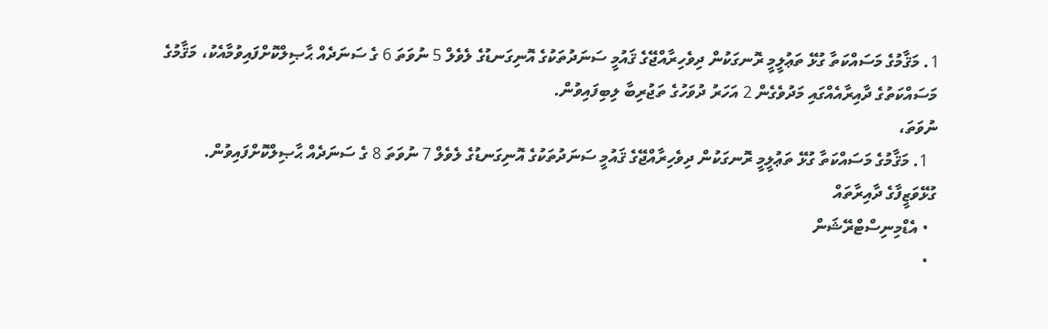1. މަޤާމުގެ މަސައްކަތާ ގުޅޭ ތަޢުލީމީ ރޮނގަކުން ދިވެހިރާއްޖޭގެ ޤައުމީ ސަނަދުތަކުގެ އޮނިގަނޑުގެ ލެވެލް 5 ނުވަތަ 6 ގެ ސަނަދެއް ޙާޞިލްކޮށްފައިވުމާއެކު، މަޤާމުގެ މަސައްކަތުގެ ދާއިރާއެއްގައި މަދުވެގެން 2 އަހަރު ދުވަހުގެ ތަޖުރިބާ ލިބިފައިވުން.
ނުވަތަ،
  1. މަޤާމުގެ މަސައްކަތާ ގުޅޭ ތަޢުލީމީ ރޮނގަކުން ދިވެހިރާއްޖޭގެ ޤައުމީ ސަނަދުތަކުގެ އޮނިގަނޑުގެ ލެވެލް 7 ނުވަތަ 8 ގެ ސަނަދެއް ޙާޞިލްކޮށްފައިވުން.
ގުޅޭވަޒީފާގެ ދާއިރާތައް
  • އެޑްމިނިސްޓްރޭޝަން
  •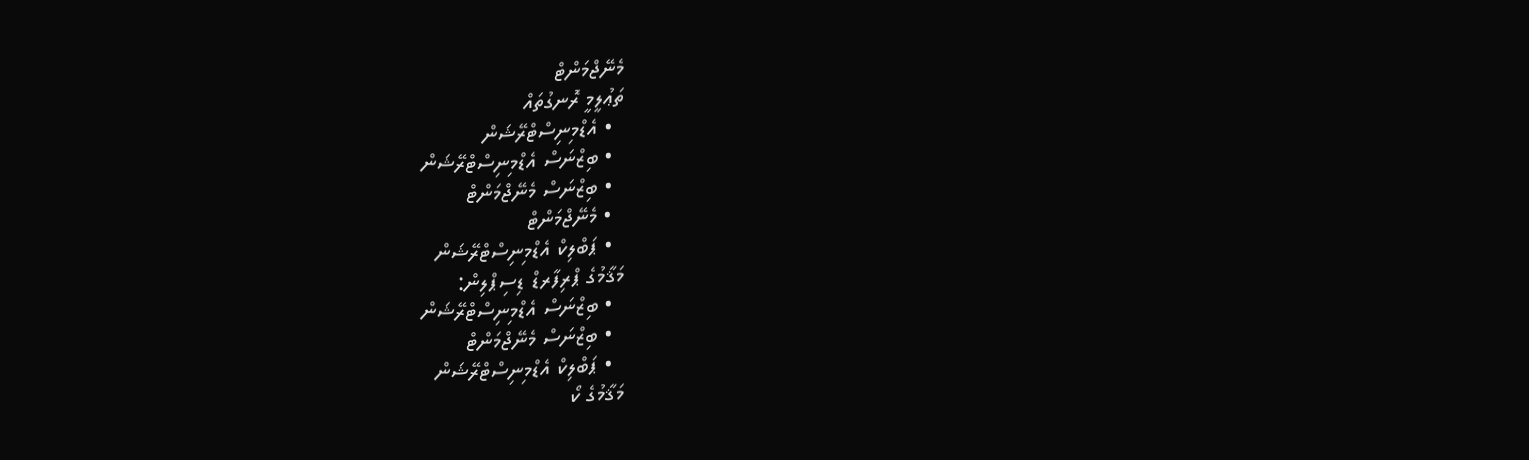މެނޭޖްމަންޓް
ތަޢުލީމީ ރޮނގުތައް
  • އެޑްމިނިސްޓްރޭޝަން
  • ބިޒްނަސް އެޑްމިނިސްޓްރޭޝަން
  • ބިޒްނަސް މެނޭޖްމަންޓް
  • މެނޭޖްމަންޓް
  • ޕަބްލިކް އެޑްމިނިސްޓްރޭޝަން
މަޤާމުގެ ޕްރިފާރޑް ޑިސިޕްލިން:
  • ބިޒްނަސް އެޑްމިނިސްޓްރޭޝަން
  • ބިޒްނަސް މެނޭޖްމަންޓް
  • ޕަބްލިކް އެޑްމިނިސްޓްރޭޝަން
މަޤާމުގެ ކޯ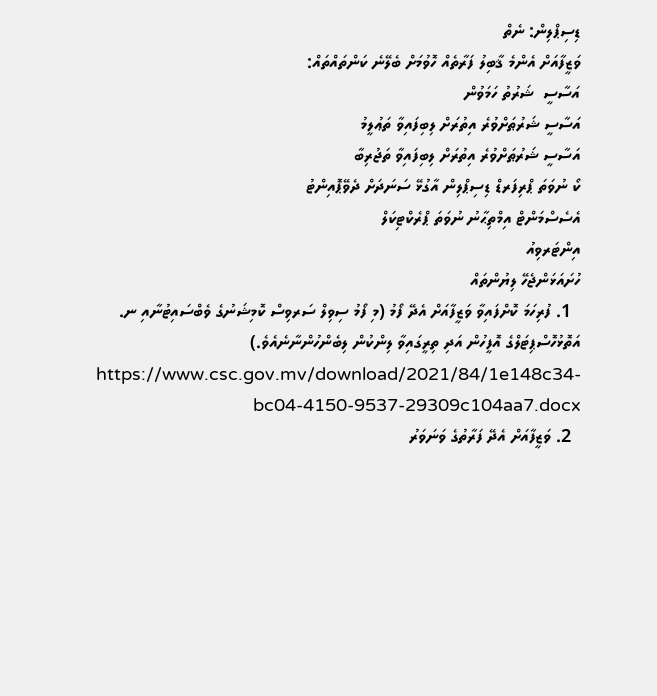ޑިސިޕްލިން: ނެތް
ވަޒީފާއަށް އެންމެ ޤާބިލު ފަރާތެއް ހޮވުމަށް ބެލޭނެ ކަންތައްތައް:
އަސާސީ  ޝަރުތު ހަމަވުން
އަސާސީ ޝަރުޠަށްވުރެ އިތުރަށް ލިބިފައިވާ ތަޢުލީމު
އަސާސީ ޝަރުޠަށްވުރެ އިތުރަށް ލިބިފައިވާ ތަޖުރިބާ
ކޯ ނުވަތަ ޕްރިފަރޑް ޑިސިޕްލިން އާގުޅޭ ސަނަދަށް ދެވޭޕޮއިންޓު
އެސެސްމަންޓް އިމްތިޙާނު ނުވަތަ ޕްރެކްޓިކަލް
އިންޓަރވިއު
ހުށައަޅަންޖެހޭ ލިޔުންތައް
  1. ފުރިހަމަ ކޮށްފައިވާ ވަޒީފާއަށް އެދޭ ފޯމު (މި ފޯމު ސިވިލް ސަރވިސް ކޮމިޝަނުގެ ވެބްސައިޓުނާއި ނ. އަތޮޅުހޮސްޕިޓަލްގެ އޮފީހުން އަދި ތިރީގައިވާ ލިންކުން ލިބެންހުންނާނެއެވެ.)  https://www.csc.gov.mv/download/2021/84/1e148c34-bc04-4150-9537-29309c104aa7.docx
  2. ވަޒީފާއަށް އެދޭ ފަރާތުގެ ވަނަވަރު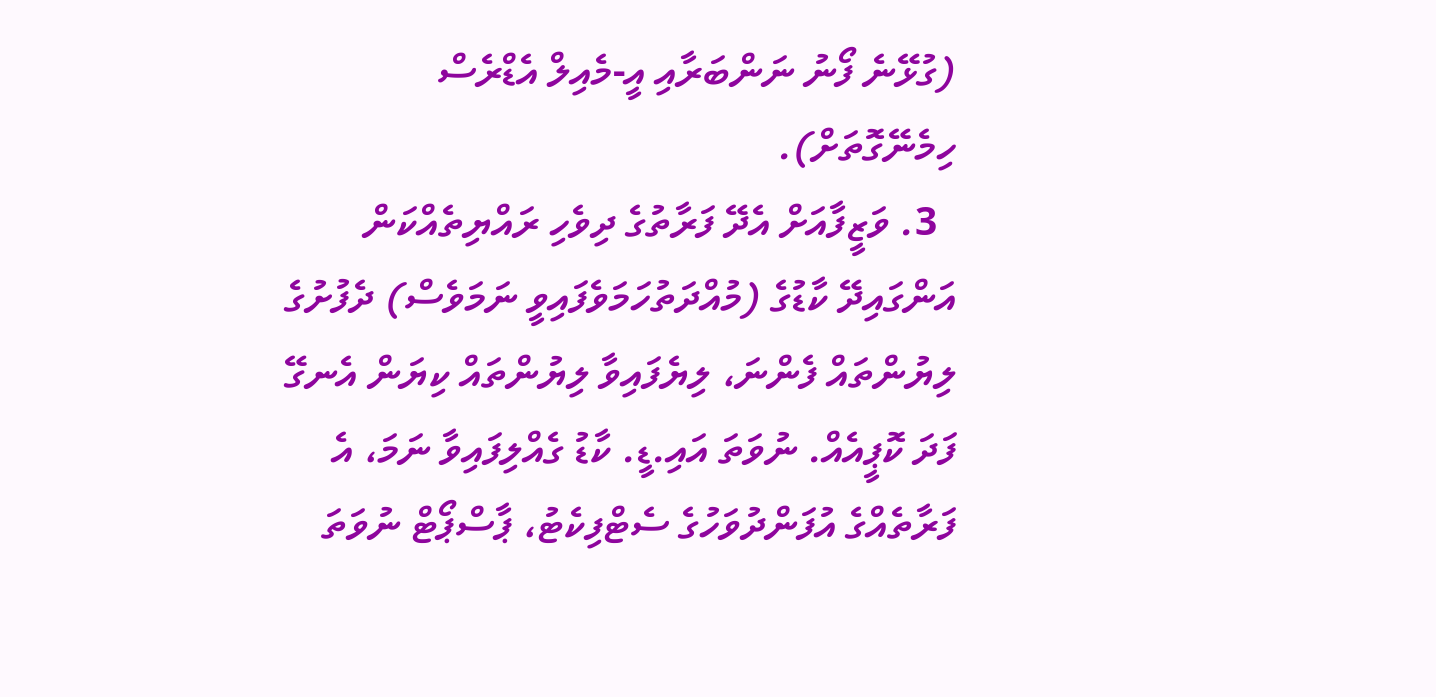(ގުޅޭނެ ފޯނު ނަންބަރާއި އީ-މެއިލް އެޑްރެސް ހިމެނޭގޮތަށް).
  3. ވަޒީފާއަށް އެދޭ ފަރާތުގެ ދިވެހި ރައްޔިތެއްކަން އަންގައިދޭ ކާޑުގެ (މުއްދަތުހަމަވެފައިވީ ނަމަވެސް) ދެފުށުގެ ލިޔުންތައް ފެންނަ، ލިޔެފައިވާ ލިޔުންތައް ކިޔަން އެނގޭ ފަދަ ކޮޕީއެއް. ނުވަތަ އައި.ޑީ. ކާޑު ގެއްލިފައިވާ ނަމަ، އެ ފަރާތެއްގެ އުފަންދުވަހުގެ ސެޓްފިކެޓު، ޕާސްޕޯޓް ނުވަތަ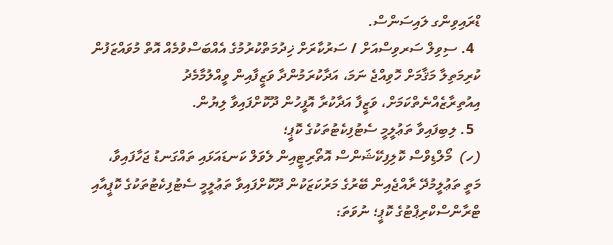ޑްރައިވިންގ ލައިސަންސް.
  4. ސިވިލް ސަރވިސްއަށް / ސަރުކާރަށް ޚިދުމަތްކުރުމުގެ އެއްބަސްވުމެއް އޮތް މުވައްޒަފުން ކުރިމަތިލާ މަޤާމަށް ހޮވިއްޖެ ނަމަ، އަދާކުރަމުންދާ ވަޒީފާއިން ވީއްލުމާމެދު އިއުތިރާޒެއްނެތްކަމަށް، ވަޒީފާ އަދާކުރާ އޮފީހުން ދޫކޮށްފައިވާ ލިޔުން.
  5. ލިބިފައިވާ ތަޢުލީމީ ސެޓުފިކެޓުތަކުގެ ކޮޕީ؛
(ހ)  މޯލްޑިވްސް ކޮލިފިކޭޝަންސް އޮތޯރިޓީއިން ލެވަލް ކަނޑައަޅައި ތައްގަނޑު ޖަހާފައިވާ، މަތީ ތަޢުލީމުދޭ ރާއްޖެއިން ބޭރުގެ މަރުކަޒަކުން ދޫކޮށްފައިވާ ތަޢުލީމީ ސެޓުފިކެޓުތަކުގެ ކޮޕީއާއި ޓްރާންސްކްރިޕްޓުގެ ކޮޕީ؛ ނުވަތަ: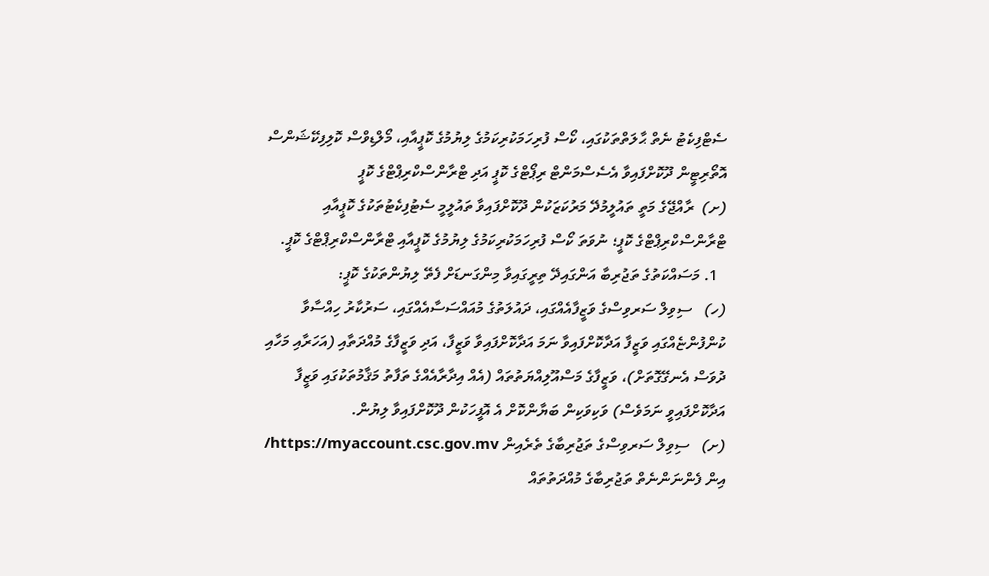ސެޓްފިކެޓު ނެތް ޙާލަތްތަކުގައި، ކޯސް ފުރިހަމަކުރިކަމުގެ ލިޔުމުގެ ކޮޕީއާއި، މޯލްޑިވްސް ކޮލިފިކޭޝަންސް އޮތޯރިޓީން ދޫކޮށްފައިވާ އެސެސްމަންޓް ރިޕޯޓްގެ ކޮޕީ އަދި ޓްރާންސްކްރިޕްޓްގެ ކޮޕީ
(ށ)  ރާއްޖޭގެ މަތީ ތައުލީމުދޭ މަރުކަޒަކުން ދޫކޮށްފައިވާ ތައުލީމީ ސެޓުފިކެޓުތަކުގެ ކޮޕީއާއި ޓްރާންސްކްރިޕްޓްގެ ކޮޕީ؛ ނުވަތަ ކޯސް ފުރިހަމަކުރިކަމުގެ ލިޔުމުގެ ކޮޕީއާއި ޓްރާންސްކްރިޕްޓްގެ ކޮޕީ.
  1. މަސައްކަތުގެ ތަޖުރިބާ އަންގައިދޭ ތިރީގައިވާ މިންގަނޑަށް ފެތޭ ލިޔުންތަކުގެ ކޮޕީ:
(ހ)   ސިވިލް ސަރވިސްގެ ވަޒީފާއެއްގައި، ދައުލަތުގެ މުއައްސަސާއެއްގައި، ސަރުކާރު ހިއްސާވާ ކުންފުންޏެއްގައި ވަޒީފާ އަދާކޮށްފައިވާ ނަމަ އަދާކޮށްފައިވާ ވަޒީފާ، އަދި ވަޒީފާގެ މުއްދަތާއި (އަހަރާއި މަހާއި ދުވަސް އެނގޭގޮތަށް)، ވަޒީފާގެ މަސްއޫލިއްޔަތުތައް (އެއް އިދާރާއެއްގެ ތަފާތު މަޤާމުތަކުގައި ވަޒީފާ އަދާކޮށްފައިވީ ނަމަވެސް) ވަކިވަކިން ބަޔާންކޮށް އެ އޮފީހަކުން ދޫކޮށްފައިވާ ލިޔުން.
(ށ)   ސިވިލް ސަރވިސްގެ ތަޖުރިބާގެ ތެރެއިން https://myaccount.csc.gov.mv/ އިން ފެންނަންނެތް ތަޖުރިބާގެ މުއްދަތުތައް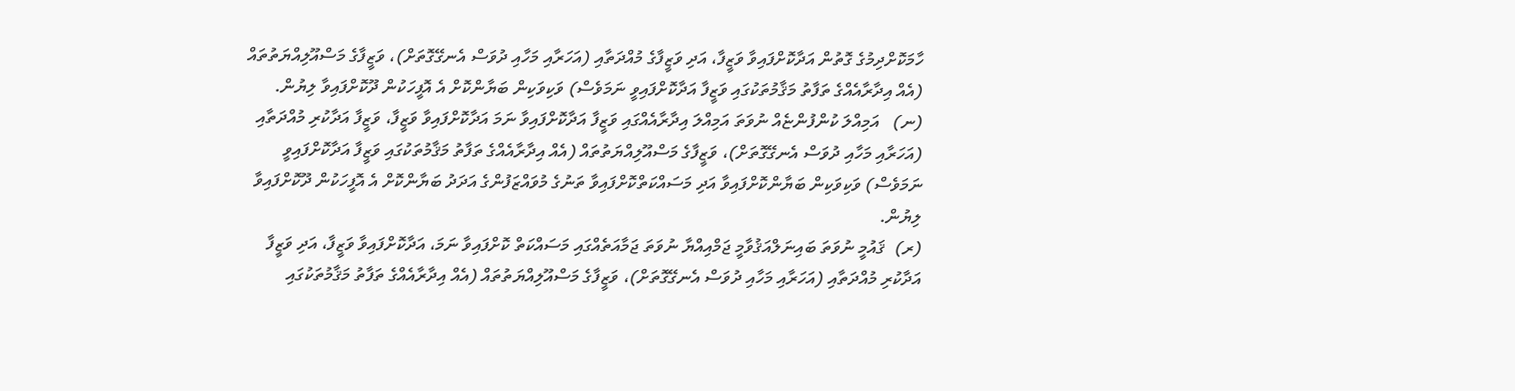ހާމަކޮށްދިމުގެ ގޮތުން އަދާކޮށްފައިވާ ވަޒީފާ، އަދި ވަޒީފާގެ މުއްދަތާއި (އަހަރާއި މަހާއި ދުވަސް އެނގޭގޮތަށް)، ވަޒީފާގެ މަސްއޫލިއްޔަތުތައް (އެއް އިދާރާއެއްގެ ތަފާތު މަޤާމުތަކުގައި ވަޒީފާ އަދާކޮށްފައިވީ ނަމަވެސް) ވަކިވަކިން ބަޔާންކޮށް އެ އޮފީހަކުން ދޫކޮށްފައިވާ ލިޔުން.
(ނ)   އަމިއްލަ ކުންފުންޏެއް ނުވަތަ އަމިއްލަ އިދާރާއެއްގައި ވަޒީފާ އަދާކޮށްފައިވާ ނަމަ އަދާކޮށްފައިވާ ވަޒީފާ، ވަޒީފާ އަދާކުރި މުއްދަތާއި (އަހަރާއި މަހާއި ދުވަސް އެނގޭގޮތަށް)، ވަޒީފާގެ މަސްއޫލިއްޔަތުތައް (އެއް އިދާރާއެއްގެ ތަފާތު މަޤާމުތަކުގައި ވަޒީފާ އަދާކޮށްފައިވީ ނަމަވެސް) ވަކިވަކިން ބަޔާންކޮށްފައިވާ އަދި މަސައްކަތްކޮށްފައިވާ ތަނުގެ މުވައްޒަފުންގެ އަދަދު ބަޔާންކޮށް އެ އޮފީހަކުން ދޫކޮށްފައިވާ ލިޔުން.
(ރ)  ޤައުމީ ނުވަތަ ބައިނަލްއަޤުވާމީ ޖަމްއިއްޔާ ނުވަތަ ޖަމާއަތެއްގައި މަސައްކަތް ކޮށްފައިވާ ނަމަ، އަދާކޮށްފައިވާ ވަޒީފާ، އަދި ވަޒީފާ އަދާކުރި މުއްދަތާއި (އަހަރާއި މަހާއި ދުވަސް އެނގޭގޮތަށް)، ވަޒީފާގެ މަސްއޫލިއްޔަތުތައް (އެއް އިދާރާއެއްގެ ތަފާތު މަޤާމުތަކުގައި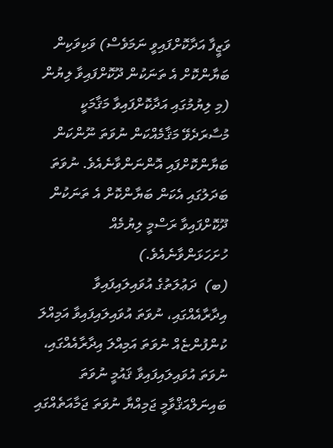ވަޒީފާ އަދާކޮށްފައިވީ ނަމަވެސް) ވަކިވަކިން ބަޔާންކޮށް އެ ތަނަކުން ދޫކޮށްފައިވާ ލިޔުން (މި ލިޔުމުގައި އަދާކޮށްފައިވާ މަޤާމަކީ މުސާރަދެވޭ މަޤާމެއްކަން ނުވަތަ ނޫންކަން ބަޔާންކޮށްފައި އޮންނަންވާނެއެވެ. ނުވަތަ ބަދަލުގައި އެކަން ބަޔާންކޮށް އެ ތަނަކުން ދޫކޮށްފައިވާ ރަސްމީ ލިޔުމެއް ހުށަހަޅަންވާނެއެވެ.)
(ބ)  ދަޢުލަތުގެ އުވައިލައިފައިވާ އިދާރާއެއްގައި، ނުވަތަ އުވައިލައިފައިވާ އަމިއްލަ ކުންފުންޏެއް ނުވަތަ އަމިއްލަ އިދާރާއެއްގައި، ނުވަތަ އުވައިލައިފައިވާ ޤައުމީ ނުވަތަ ބައިނަލްއަޤްވާމީ ޖަމިއްޔާ ނުވަތަ ޖަމާއަތެއްގައި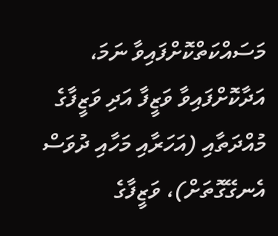މަސައްކަތްކޮށްފައިވާ ނަމަ، އަދާކޮށްފައިވާ ވަޒީފާ އަދި ވަޒީފާގެ މުއްދަތާއި (އަހަރާއި މަހާއި ދުވަސް އެނގޭގޮތަށް)، ވަޒީފާގެ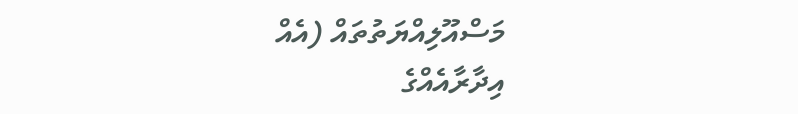މަސްއޫލިއްޔަތުތައް (އެއް އިދާރާއެއްގެ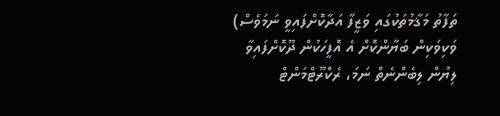ތަފާތު މަޤާމުތަކުގައި ވަޒީފާ އަދާކޮށްފައިވީ ނަމަވެސް) ވަކިވަކިން ބަޔާންކޮށް އެ އޮފީހަކުން ދޫކޮށްފައިވާ ލިޔުން ލިބެންނެތް ނަމަ، ރެކްރޫޓްމަންޓް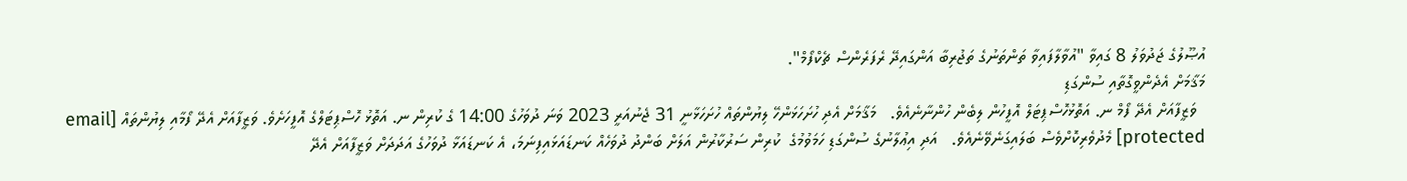އުޞޫލުގެ ޖަދުވަލު 8 ގައިވާ "އުވާލާފައިވާ ތަންތަނުގެ ތަޖުރިބާ އަންގައިދޭ ރެފަރެންސް ޗެކްފޯމް".
މަޤާމަށް އެދެންވީގޮތާއި ސުންގަޑި
  ވަޒީފާއަށް އެދޭ ފޯމް ނ. އަތޮޅުހޮސްޕިޓަލް އޮފީހުން ލިބެން ހުންނާނެއެވެ.   މަޤާމަށް އެދި ހުށަހަޅަންހޭ ލިޔުންތައް ހުށަހަޅާނީ 31 ޖެނުއަރީ 2023 ވަނަ ދުވަހުގެ 14:00 ގެ ކުރިން ނ. އަތޮޅު ހޮސްޕިޓަލްގެ އޮފީހަށެވެ. ވަޒީފާއަށް އެދޭ ފޯމާއި ލިޔުންތައް [email protected] މެދުވެރިކޮށްވެސް ބަލައިގަނެވޭނެއެވެ.   އަދި އިޢުލާނުގެ ސުންގަޑި ހަމަވުމުގެ  ކުރިން ސަރުކާރުން އަލަށް ބަންދު ދުވަހެއް ކަނޑައަޅައިފިނަމަ، އެ ކަނޑައަޅާ ދުވަހުގެ އަދަދަށް ވަޒީފާއަށް އެދޭ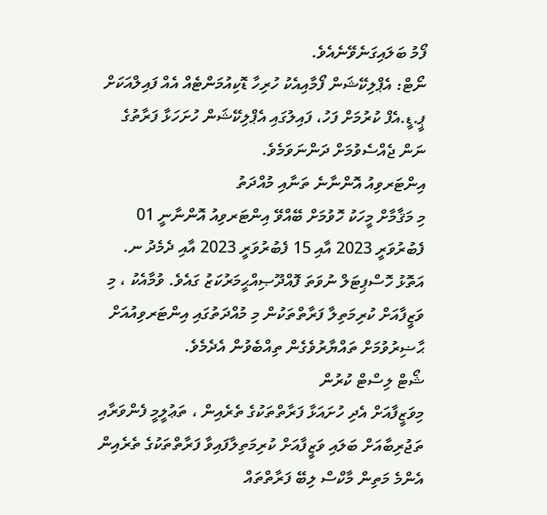ފޯމު ބަލައިގަނެވޭނެއެވެ.
ނޯޓް: އެޕްލިކޭޝަން ފޯމާއިއެކު ހުރިހާ ޑޮކިއުމަންޓެއް އެއް ފައިލްއަކަށް ޕީ.ޑީ.އެފް ކުރުމަށް ފަހު، ފައިލުގައި އެޕްލިކޭޝަން ހުށަހަޅާ ފަރާތުގެ ނަން ޖެއްސެވުމަށް ދަންނަވަމެވެ.
އިންޓަރވިއު އޮންނާނެ ތަނާއި މުއްދަތު
މި މަޤާމާށް މީހަކު ހޮވުމަށް ބޭއްވޭ އިންޓަރވިއު އޮންނާނީ 01 ފެބުރުވަރީ 2023 އާއި 15 ފެބުރުވަރީ 2023 އާއި ދެމެދު ނ. އަތޮޅު ހޮސްޕިޓަލް ނުވަތަ ފޮއްދޫޞިއްޙީމަރުކަޒު ގައެވެ. ވުމާއެކު ، މި ވަޒީފާއަށް ކުރިމަތިލާ ފަރާތްތަކުން މި މުއްދަތުގައި އިންޓަރވިއުއަށް ޙާޟިރުވުމަށް ތައްޔާރުވެގެން ތިއްބެވުން އެދެމެވެ.
ޝޯޓް ލިސްޓް ކުރުން
މިވަޒީފާއަށް އެދި ހުށައަޅާ ފަރާތްތަކުގެ ތެރެއިން ، ތަޢުލީމީ ފެންވަރާއި ތަޖުރިބާއަށް ބަލައި ވަޒީފާއަށް ކުރިމަތިލާފައިވާ ފަރާތްތަކުގެ ތެރެއިން އެންމެ މަތިން މާކްސް ލިބޭ ފަރާތްތައް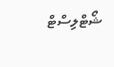ޝޯޓްލިސްޓް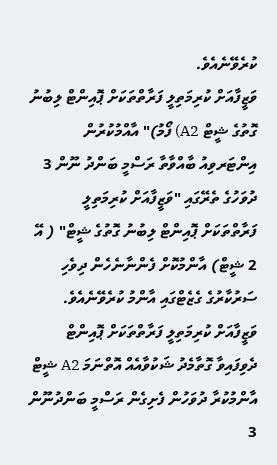ކުރެވޭނެއެވެ.
ވަޒީފާއަށް ކުރިމަތިލީ ފަރާތްތަކަށް ޕޮއިންޓް ލިބުނު ގޮތުގެ ޝީޓް A2) ފޯމު)" އާއްމުކުރުން
އިންޓަރވިއު ބާއްވާތާ ރަސްމީ ބަންދު ނޫން 3 ދުވަހުގެ ތެރޭގައި "ވަޒީފާއަށް ކުރިމަތިލީ ފަރާތްތަކަށް ޕޮއިންޓް ލިބުނު ގޮތުގެ ޝީޓް" ( އޭ 2 ޝީޓް) އާންމުކޮށް ފެންނާނެހެން ދިވެހި ސަރުކާރުގެ ގެޒެޓްގައި އާންމު ކުރެވޭނެއެވެ. ވަޒީފާއަށް ކުރިމަތިލީ ފަރާތްތަކަށް ޕޮއިންޓް ދެވިފައިވާ ގޮތާމެދު ޝަކުވާއެއް އޮތްނަމަ A2 ޝީޓް އާންމުކުރާ ދުވަހުން ފެށިގެން ރަސްމީ ބަންދުނޫން 3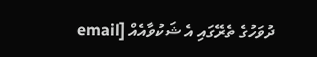ދުވަހުގެ ތެރޭގައި އެ ޝަކުވާއެއް [email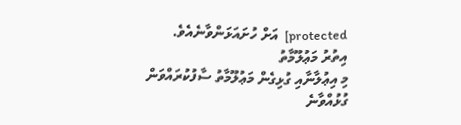protected]  އަށް ހުށައަޅަންވާނެއެވެ.
އިތުރު މަޢުލޫމާތު
މި އިޢުލާނާއި ގުޅިގެން މަޢުލޫމާތު ސާފުކުރައްވަން ގުޅުއްވާނެ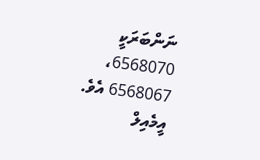ނަންބަރަކީ  6568070، 6568067 އެވެ. އީމެއިލް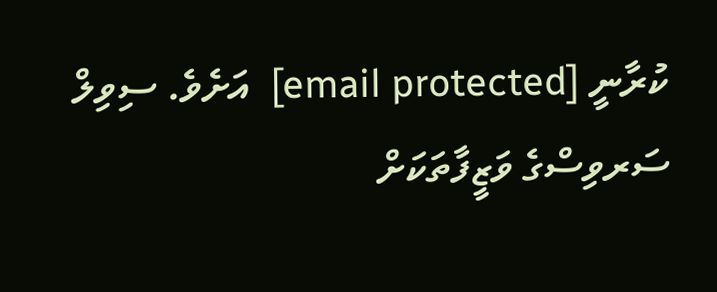ކުރާނީ [email protected]  އަށެވެ. ސިވިލް ސަރވިސްގެ ވަޒީފާތަކަށް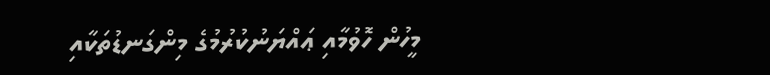މީހުން ހޮވުމާއި ޢައްޔަނުކުރުމުގެ މިންގަނޑުތަކާއި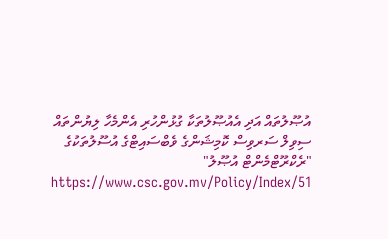އުޞޫލުތައް އަދި އެއުޞޫލުތަކާ ގުޅުންހުރި އެންމެހާ ލިޔުންތައް ސިވިލް ސަރވިސް ކޮމިޝަންގެ ވެބްސައިޓްގެ އުސޫލުތަކުގެ "ރެކްރޫޓްމެންޓް އުޞޫލު" https://www.csc.gov.mv/Policy/Index/51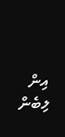އިން ލިބެން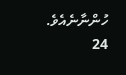ހުންނާނެއެވެ.
24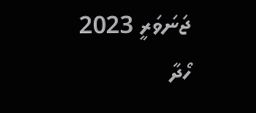ޖަނަވަރީ 2023
ހޯދާ